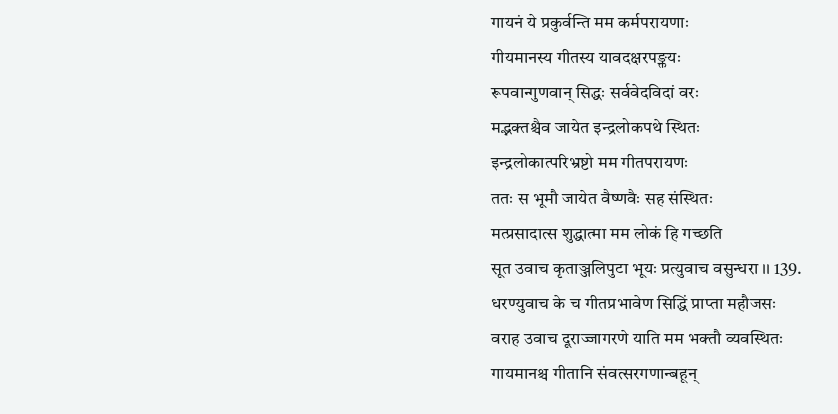गायनं ये प्रकुर्वन्ति मम कर्मपरायणाः
गीयमानस्य गीतस्य यावदक्षरपङ्क्तयः
रूपवान्गुणवान् सिद्धः सर्ववेदविदां वरः
मद्भक्तश्चैव जायेत इन्द्रलोकपथे स्थितः
इन्द्रलोकात्परिभ्रष्टो मम गीतपरायणः
ततः स भूमौ जायेत वैष्णवैः सह संस्थितः
मत्प्रसादात्स शुद्धात्मा मम लोकं हि गच्छति
सूत उवाच कृताञ्जलिपुटा भूयः प्रत्युवाच वसुन्धरा ।। 139.
धरण्युवाच के च गीतप्रभावेण सिद्धिं प्राप्ता महौजसः
वराह उवाच दूराज्जागरणे याति मम भक्तौ व्यवस्थितः
गायमानश्च गीतानि संवत्सरगणान्बहून्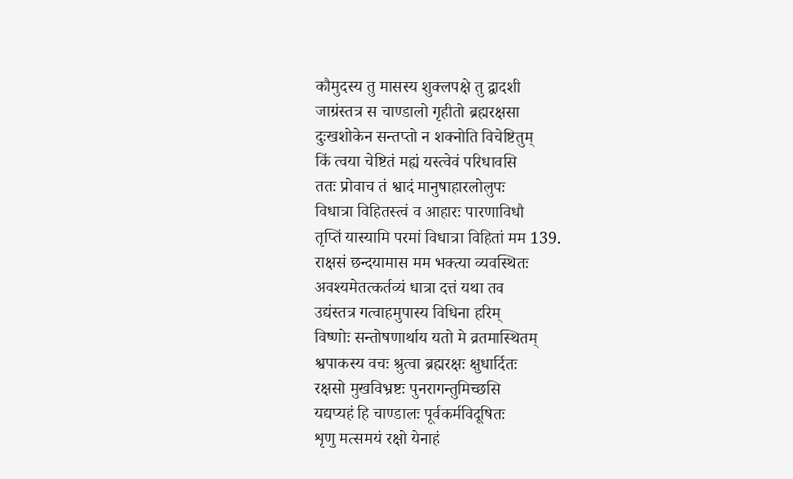कौमुदस्य तु मासस्य शुक्लपक्षे तु द्वादशी
जाग्रंस्तत्र स चाण्डालो गृहीतो ब्रह्मरक्षसा
दुःखशोकेन सन्तप्तो न शक्नोति विचेष्टितुम्
किं त्वया चेष्टितं मह्यं यस्त्वेवं परिधावसि
ततः प्रोवाच तं श्वादं मानुषाहारलोलुपः
विधात्रा विहितस्त्वं व आहारः पारणाविधौ
तृप्तिं यास्यामि परमां विधात्रा विहितां मम 139.
राक्षसं छन्दयामास मम भक्त्या व्यवस्थितः
अवश्यमेतत्कर्तव्यं धात्रा दत्तं यथा तव
उद्यंस्तत्र गत्वाहमुपास्य विधिना हरिम्
विष्णोः सन्तोषणार्थाय यतो मे व्रतमास्थितम्
श्वपाकस्य वचः श्रुत्वा ब्रह्मरक्षः क्षुधार्दितः
रक्षसो मुखविभ्रष्टः पुनरागन्तुमिच्छसि
यद्यप्यहं हि चाण्डालः पूर्वकर्मविदूषितः
शृणु मत्समयं रक्षो येनाहं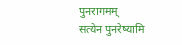पुनरागमम्
सत्येन पुनरेष्यामि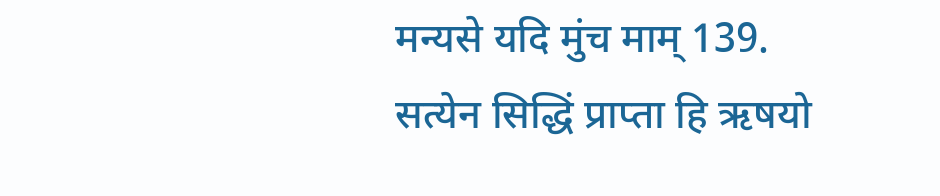मन्यसे यदि मुंच माम् 139.
सत्येन सिद्धिं प्राप्ता हि ऋषयो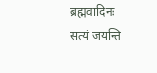ब्रह्मवादिनः
सत्यं जयन्ति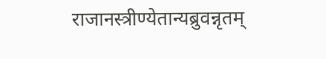राजानस्त्रीण्येतान्यब्रुवन्नृतम्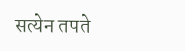सत्येन तपते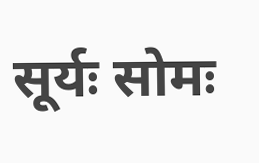सूर्यः सोमः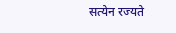सत्येन रज्यते